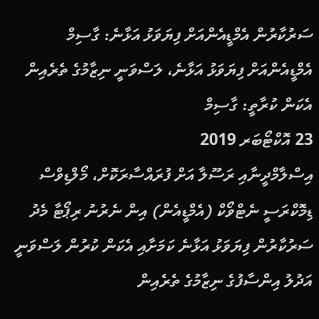ސަރުކާރުން އެމްޑީއެންއަށް ފިޔަވަޅު އަޅާނެ: ގާސިމް
އެމްޑީއެންއަށް ފިޔަވަޅު އަޅާނެ، ލަސްވަނީ ނިޒާމުގެ ތެރެއިން އެކަން ކުރާތީ: ގާސިމް
23 އޮކްޓޯބަރ 2019
އިސްލާމްދީނާއި ރަސޫލާ އަށް ފުރައްސާރަކޮށް، މޯލްޑިވްސް ޑިމޮކްރަސީ ނެޓްވޯކް (އެމްޑީއެން) އިން ނެރުނު ރިޕޯޓާ މެދު ސަރުކާރުން ފިޔަވަޅު އަޅާނެ ކަމަށާއި އެކަން ކުރުން ލަސްވަނީ އަދުލު އިންސާފުގެ ނިޒާމުގެ ތެރެއިން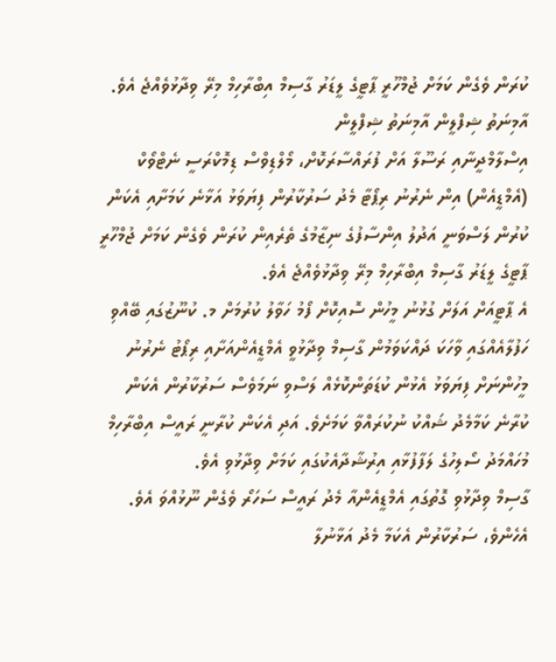ކުރަން ވެގެން ކަމަށް ޖުމްހޫރީ ޕާޓީގެ ލީޑަރު ގާސިމް އިބްރާހިމް މިރޭ ވިދާޅުވެއްޖެ އެވެ.
އާމިނަތު ޝިފްލީން އާމިނަތު ޝިފްލީން
އިސްލާމްދީނާއި ރަސޫލާ އަށް ފުރައްސާރަކޮށް، މޯލްޑިވްސް ޑިމޮކްރަސީ ނެޓްވޯކް (އެމްޑީއެން) އިން ނެރުނު ރިޕޯޓާ މެދު ސަރުކާރުން ފިޔަވަޅު އަޅާނެ ކަމަށާއި އެކަން ކުރުން ލަސްވަނީ އަދުލު އިންސާފުގެ ނިޒާމުގެ ތެރެއިން ކުރަން ވެގެން ކަމަށް ޖުމްހޫރީ ޕާޓީގެ ލީޑަރު ގާސިމް އިބްރާހިމް މިރޭ ވިދާޅުވެއްޖެ އެވެ.
އެ ޕާޓީއަށް އަލަށް ގުޅުނު މީހުން ސޮއިކޮށް ފޯމު ހަވާލު ކުރުމަށް މ. ކުނޫޒުގައި ބޭއްވި ހަފުލާއެއްގައި ވާހަކަ ދައްކަވަމުން ގާސިމް ވިދާޅުވީ އެމްޑީއެންއަށާއި ރިޕޯޓު ނެރުނު މީހުންނަށް ފިޔަވަޅު އެޅުން ކުޑަތަންކޮޅެއް ލަސްވި ނަމަވެސް ސަރުކާރުން އެކަން ކުރާނެ ކަމާމެދު ޝައްކު ނުކުރައްވާ ކަމަށެވެ. އަދި އެކަން ކުރާނީ ރައީސް އިބްރާހިމް މުހައްމަދު ސޯލިހުގެ ލަފާފުޅާއި އިރުޝާދާއެކުގައި ކަމަށް ވިދާޅުވި އެވެ.
ގާސިމް ވިދާޅުވި ގޮތުގައި އެމްޑީއެންއާ މެދު ރައީސް ސަހަރޯ ވެގެން ނޫޅުއްވަ އެވެ. އެހެންވެ، ސަރުކާރުން އެކަމާ މެދު އަޅާނުލާ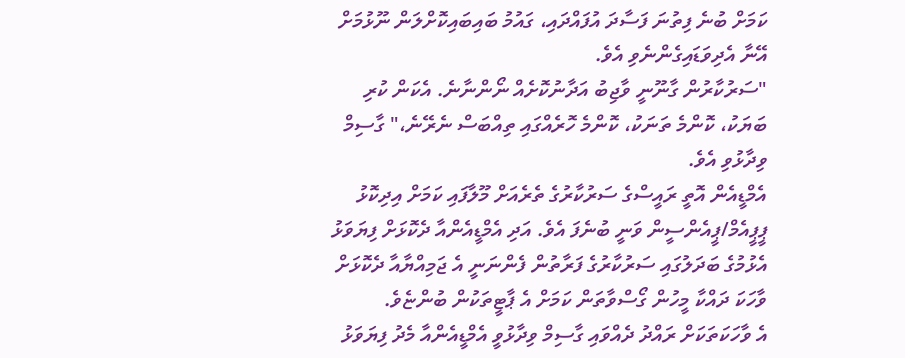ކަމަށް ބުނެ ފިތުނަ ފަސާދަ އުފައްދައި، ގައުމު ބައިބައިކޮށްލަން ނޫޅުމަށް އޭނާ އެދިވަޑައިގެންނެވި އެވެ.
"ސަރުކާރުން ގާނޫނީ ވާޖިބު އަދާނުކޮށެއް ނޯންނާނެ. އެކަން ކުރި ބަޔަކު، ކޮންމެ ތަނަކު، ކޮންމެ ހޮރެއްގައި ތިއްބަސް ނެރޭނެ،" ގާސިމް ވިދާޅުވި އެވެ.
އެމްޑީއެން އޮތީ ރައީސްގެ ސަރުކާރުގެ ތެރެއަށް މޫލާފައި ކަމަށް އިދިކޮޅު ޕީޕީއެމް/ޕީއެންސީން ވަނީ ބުނެފަ އެވެ. އަދި އެމްޑީއެންއާ ދެކޮޅަށް ފިޔަވަޅު އެޅުމުގެ ބަދަލުގައި ސަރުކާރުގެ ފަރާތުން ފެންނަނީ އެ ޖަމިއްޔާއާ ދެކޮޅަށް ވާހަކަ ދައްކާ މީހުން ގޯސްވާތަން ކަމަށް އެ ޕާޓީތަކުން ބުންޏެވެ.
އެ ވާހަކަތަކަށް ރައްދު ދެއްވައި ގާސިމް ވިދާޅުވީ އެމްޑީއެންއާ މެދު ފިޔަވަޅު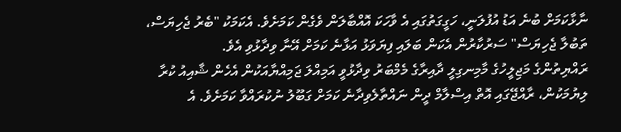ނާޅާކަމަށް ބުނެ އަޑު އުފުލަނީ، ހަގީގަތުގައި އެ ވާހަކަ އޮއްބާލަން ވެގެން ކަމަށެވެ. އެކަމަކު "ބެރު ޖެހިޔަސް، ތަބުލާ ޖެހިޔަސް" ސަރުކާރުން އެކަން ބަލައި ފިޔަވަޅު އަޅާނެ ކަމަށް އޭނާ ވިދާޅުވި އެވެ.
ރައްޔިތުންގެ މަޖިލީހުގެ މާމިނގިލީ ދާއިރާގެ މެމްބަރު ވިދާޅުވީ އަމިއްލަ ޖަމިއްޔާއަކުން އެހެން ޝާއިއު ކުރާ ލިޔުމަކުން، ރާއްޖޭގައި އޮތް އިސްލާމް ދީން ނައްތާލެވިދާނެ ކަމަށް ގަބޫލު ނުކުރައްވާ ކަމަށެވެ. އެ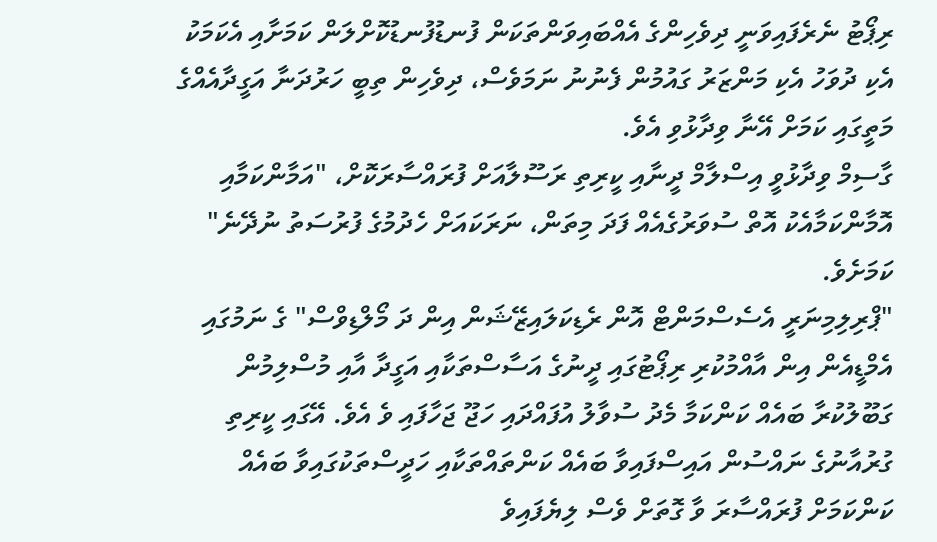ރިޕޯޓު ނެރެފައިވަނީ ދިވެހިންގެ އެއްބައިވަންތަކަން ފުނޑުފުނޑުކޮށްލަން ކަމަށާއި އެކަމަކު އެކި ދުވަހު އެކި މަންޒަރު ގައުމުން ފެނުނު ނަމަވެސް، ދިވެހިން ތިބީ ހަރުދަނާ އަގީދާއެއްގެ މަތީގައި ކަމަށް އޭނާ ވިދާޅުވި އެވެ.
ގާސިމް ވިދާޅުވީ އިސްލާމް ދީނާއި ކީރިތި ރަސޫލާއަށް ފުރައްސާރަކޮށް، "އަމާންކަމާއި އޮމާންކަމާއެކު އޮތް ސުވަރުގެއެއް ފަދަ މިތަން، ނަރަކައަށް ހެދުމުގެ ފުރުސަތު ނުދޭނެ" ކަމަށެވެ.
"ޕްރިލިމިނަރީ އެސެސްމަންޓް އޮން ރެޑިކަލައިޒޭޝަން އިން ދަ މޯލްޑިވްސް" ގެ ނަމުގައި އެމްޑީއެން އިން އާއްމުކުރި ރިޕޯޓުގައި ދީނުގެ އަސާސްތަކާއި އަގީދާ އާއި މުސްލިމުން ގަބޫލުކުރާ ބައެއް ކަންކަމާ މެދު ސުވާލު އުފައްދައި ހަޖޫ ޖަހާފައި ވެ އެވެ. އޭގައި ކީރިތި ގުރުއާނުގެ ނައްސުން އައިސްފައިވާ ބައެއް ކަންތައްތަކާއި ހަދީސްތަކުގައިވާ ބައެއް ކަންކަމަށް ފުރައްސާރަ ވާ ގޮތަށް ވެސް ލިޔެފައިވެ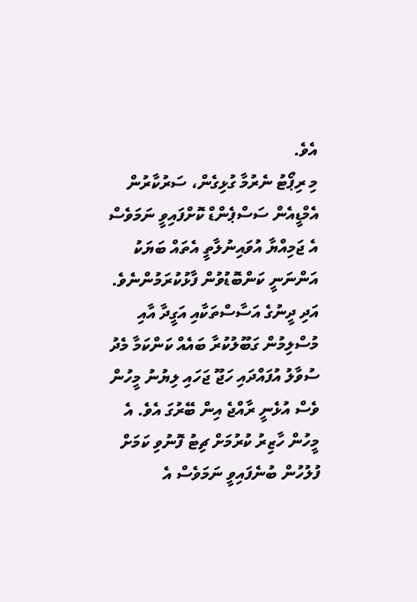އެވެ.
މި ރިޕޯޓު ނެރުމާ ގުޅިގެން، ސަރުކާރުން އެމްޑީއެން ސަސްޕެންޑް ކޮށްފައިވީ ނަމަވެސް އެ ޖަމިއްޔާ އުވައިނުލާތީ އެތައް ބަޔަކު އަންނަނީ ކަންބޮޑުވުން ފާޅުކުރަމުންނެވެ. އަދި ދީނުގެ އަސާސްތަކާއި އަގީދާ އާއި މުސްލިމުން ގަބޫލުކުރާ ބައެއް ކަންކަމާ މެދު ސުވާލު އުފައްދައި ހަޖޫ ޖަހައި ލިޔުނު މީހުން ވެސް އުޅެނީ ރާއްޖެ އިން ބޭރުގަ އެވެ. އެ މީހުން ހާޒިރު ކުރުމަށް ޗިޓު ފޮނުވި ކަމަށް ފުލުހުން ބުނެފައިވީ ނަމަވެސް އެ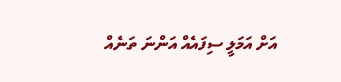އަށް އަމަލީ ސިފައެއް އަންނަ ތަނެއް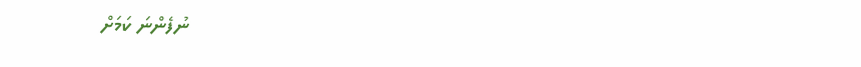ނުފެންނަ ކަމަށް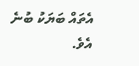އެތައް ބަޔަކު ބުނެ އެވެ.